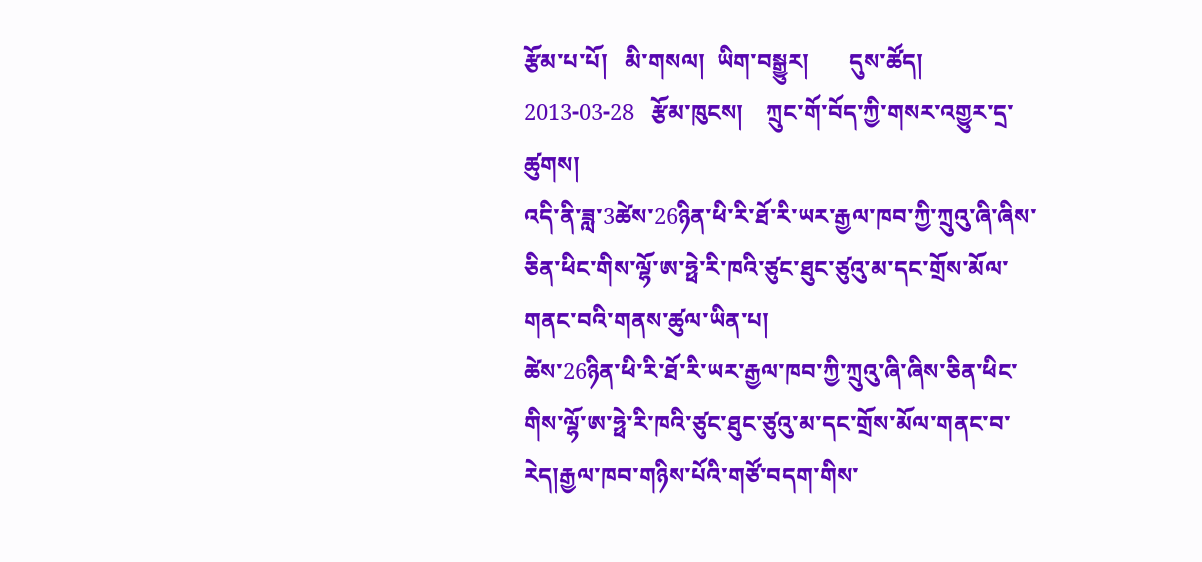རྩོམ་པ་པོ།   མི་གསལ།  ཡིག་བསྒྱུར།       དུས་ཚོད།   2013-03-28   རྩོམ་ཁུངས།    ཀྲུང་གོ་བོད་ཀྱི་གསར་འགྱུར་དྲ་ཚུགས།
འདི་ནི་ཟླ་3ཚེས་26ཉིན་ཕི་རི་ཐོ་རི་ཡར་རྒྱལ་ཁབ་ཀྱི་ཀྲུའུ་ཞི་ཞིས་ཅིན་ཕིང་གིས་ལྷོ་ཨ་ཧྥེ་རི་ཁའི་ཙུང་ཐུང་ཙུའུ་མ་དང་གྲོས་མོལ་གནང་བའི་གནས་ཚུལ་ཡིན་པ།
ཚེས་26ཉིན་ཕི་རི་ཐོ་རི་ཡར་རྒྱལ་ཁབ་ཀྱི་ཀྲུའུ་ཞི་ཞིས་ཅིན་ཕིང་གིས་ལྷོ་ཨ་ཧྥེ་རི་ཁའི་ཙུང་ཐུང་ཙུའུ་མ་དང་གྲོས་མོལ་གནང་བ་རེད།རྒྱལ་ཁབ་གཉིས་པོའི་གཙོ་བདག་གིས་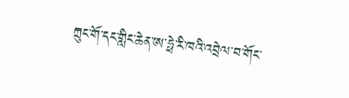ཀྲུང་གོ་དང་གླིང་ཆེན་ཨ་ཧྥེ་རི་ཁའི་འབྲེལ་བ་གོང་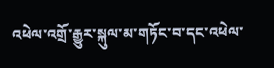འཕེལ་འགྲོ་རྒྱུར་སྐུལ་མ་གཏོང་བ་དང་འཕེལ་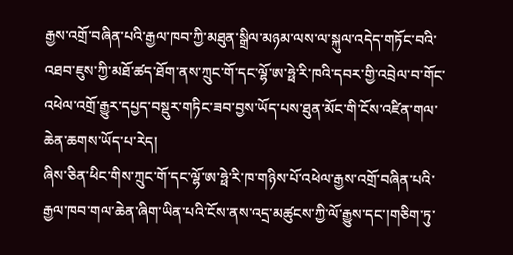རྒྱས་འགྲོ་བཞིན་པའི་རྒྱལ་ཁབ་ཀྱི་མཐུན་སྒྲིལ་མཉམ་ལས་ལ་སྐུལ་འདེད་གཏོང་བའི་འཐབ་ཇུས་ཀྱི་མཐོ་ཚད་ཐོག་ནས་ཀྲུང་གོ་དང་ལྷོ་ཨ་ཧྥེ་རི་ཁའི་དབར་གྱི་འབྲེལ་བ་གོང་འཕེལ་འགྲོ་རྒྱུར་དཔྱད་བསྡུར་གཏིང་ཟབ་བྱས་ཡོད་པས་ཐུན་མོང་གི་ངོས་འཛིན་གལ་ཆེན་ཆགས་ཡོད་པ་རེད།
ཞིས་ཅིན་ཕིང་གིས་ཀྲུང་གོ་དང་ལྷོ་ཨ་ཧྥེ་རི་ཁ་གཉིས་པོ་འཕེལ་རྒྱས་འགྲོ་བཞིན་པའི་རྒྱལ་ཁབ་གལ་ཆེན་ཞིག་ཡིན་པའི་ངོས་ནས་འདྲ་མཚུངས་ཀྱི་ལོ་རྒྱུས་དང་།གཅིག་ཏུ་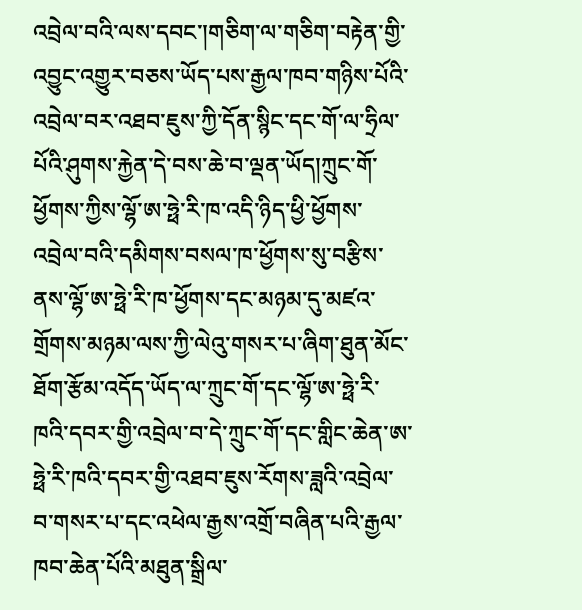འབྲེལ་བའི་ལས་དབང་།གཅིག་ལ་གཅིག་བརྟེན་གྱི་འབྱུང་འགྱུར་བཅས་ཡོད་པས་རྒྱལ་ཁབ་གཉིས་པོའི་འབྲེལ་བར་འཐབ་ཇུས་ཀྱི་དོན་སྙིང་དང་གོ་ལ་ཧྲིལ་པོའི་ཤུགས་རྐྱེན་དེ་བས་ཆེ་བ་ལྡན་ཡོད།ཀྲུང་གོ་ཕྱོགས་ཀྱིས་ལྷོ་ཨ་ཧྥེ་རི་ཁ་འདི་ཉིད་ཕྱི་ཕྱོགས་འབྲེལ་བའི་དམིགས་བསལ་ཁ་ཕྱོགས་སུ་བརྩིས་ནས་ལྷོ་ཨ་ཧྥེ་རི་ཁ་ཕྱོགས་དང་མཉམ་དུ་མཛའ་གྲོགས་མཉམ་ལས་ཀྱི་ལེའུ་གསར་པ་ཞིག་ཐུན་མོང་ཐོག་རྩོམ་འདོད་ཡོད་ལ་ཀྲུང་གོ་དང་ལྷོ་ཨ་ཧྥེ་རི་ཁའི་དབར་གྱི་འབྲེལ་བ་དེ་ཀྲུང་གོ་དང་གླིང་ཆེན་ཨ་ཧྥེ་རི་ཁའི་དབར་གྱི་འཐབ་ཇུས་རོགས་ཟླའི་འབྲེལ་བ་གསར་པ་དང་འཕེལ་རྒྱས་འགྲོ་བཞིན་པའི་རྒྱལ་ཁབ་ཆེན་པོའི་མཐུན་སྒྲིལ་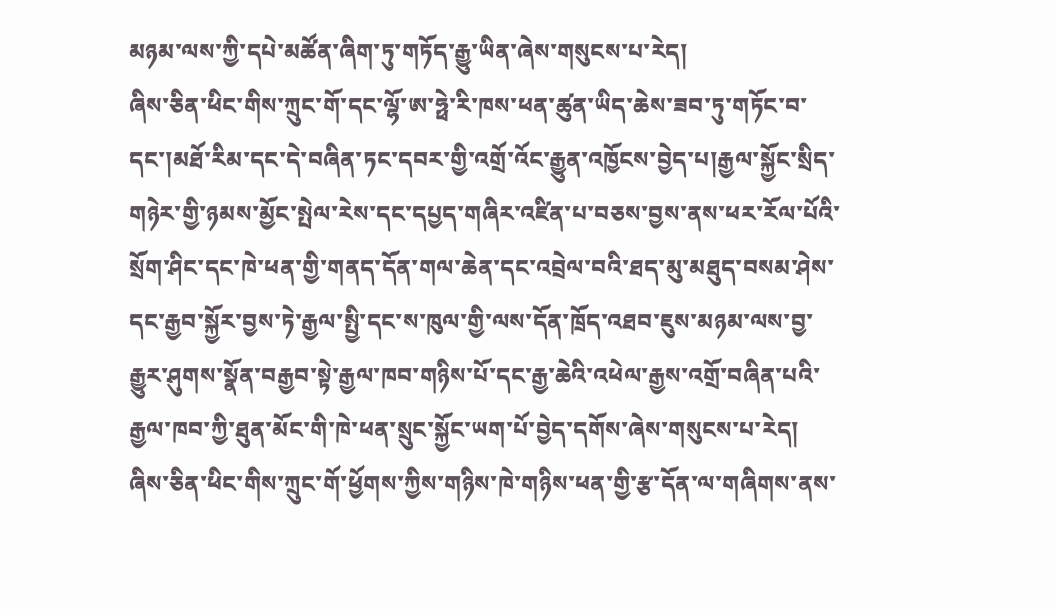མཉམ་ལས་ཀྱི་དཔེ་མཚོན་ཞིག་ཏུ་གཏོད་རྒྱུ་ཡིན་ཞེས་གསུངས་པ་རེད།
ཞིས་ཅིན་ཕིང་གིས་ཀྲུང་གོ་དང་ལྷོ་ཨ་ཧྥེ་རི་ཁས་ཕན་ཚུན་ཡིད་ཆེས་ཟབ་ཏུ་གཏོང་བ་དང་།མཐོ་རིམ་དང་དེ་བཞིན་ཏང་དབར་གྱི་འགྲོ་འོང་རྒྱུན་འཁྱོངས་བྱེད་པ།རྒྱལ་སྐྱོང་སྲིད་གཉེར་གྱི་ཉམས་མྱོང་སྤེལ་རེས་དང་དཔྱད་གཞིར་འཛིན་པ་བཅས་བྱས་ནས་ཕར་རོལ་པོའི་སྲོག་ཤིང་དང་ཁེ་ཕན་གྱི་གནད་དོན་གལ་ཆེན་དང་འབྲེལ་བའི་ཐད་མུ་མཐུད་བསམ་ཤེས་དང་རྒྱབ་སྐྱོར་བྱས་ཏེ་རྒྱལ་སྤྱི་དང་ས་ཁུལ་གྱི་ལས་དོན་ཁྲོད་འཐབ་ཇུས་མཉམ་ལས་བྱ་རྒྱུར་ཤུགས་སྣོན་བརྒྱབ་སྟེ་རྒྱལ་ཁབ་གཉིས་པོ་དང་རྒྱ་ཆེའི་འཕེལ་རྒྱས་འགྲོ་བཞིན་པའི་རྒྱལ་ཁབ་ཀྱི་ཐུན་མོང་གི་ཁེ་ཕན་སྲུང་སྐྱོང་ཡག་པོ་བྱེད་དགོས་ཞེས་གསུངས་པ་རེད།
ཞིས་ཅིན་ཕིང་གིས་ཀྲུང་གོ་ཕྱོགས་ཀྱིས་གཉིས་ཁེ་གཉིས་ཕན་གྱི་རྩ་དོན་ལ་གཞིགས་ནས་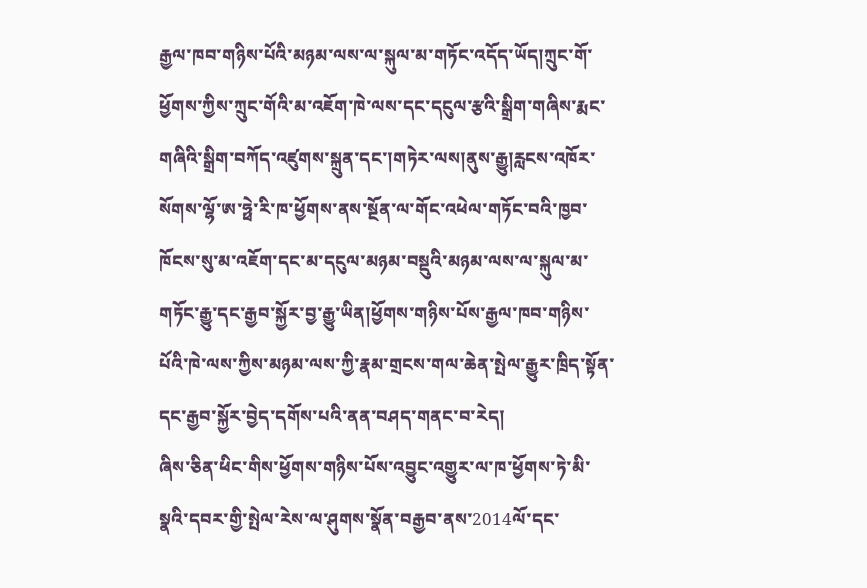རྒྱལ་ཁབ་གཉིས་པོའི་མཉམ་ལས་ལ་སྐུལ་མ་གཏོང་འདོད་ཡོད།ཀྲུང་གོ་ཕྱོགས་ཀྱིས་ཀྲུང་གོའི་མ་འཇོག་ཁེ་ལས་དང་དངུལ་རྩའི་སྒྲིག་གཞིས་རྨང་གཞིའི་སྒྲིག་བཀོད་འཛུགས་སྐྲུན་དང་།གཏེར་ལས།ནུས་རྒྱུ།རླངས་འཁོར་སོགས་ལྷོ་ཨ་ཧྥེ་རི་ཁ་ཕྱོགས་ནས་སྔོན་ལ་གོང་འཕེལ་གཏོང་བའི་ཁྱབ་ཁོངས་སུ་མ་འཇོག་དང་མ་དངུལ་མཉམ་བསྡུའི་མཉམ་ལས་ལ་སྐུལ་མ་གཏོང་རྒྱུ་དང་རྒྱབ་སྐྱོར་བྱ་རྒྱུ་ཡིན།ཕྱོགས་གཉིས་པོས་རྒྱལ་ཁབ་གཉིས་པོའི་ཁེ་ལས་ཀྱིས་མཉམ་ལས་ཀྱི་རྣམ་གྲངས་གལ་ཆེན་སྤེལ་རྒྱུར་ཁྲིད་སྟོན་དང་རྒྱབ་སྐྱོར་བྱེད་དགོས་པའི་ནན་བཤད་གནང་བ་རེད།
ཞིས་ཅིན་ཕིང་གིས་ཕྱོགས་གཉིས་པོས་འབྱུང་འགྱུར་ལ་ཁ་ཕྱོགས་ཏེ་མི་སྣའི་དབར་གྱི་སྤེལ་རེས་ལ་ཤུགས་སྣོན་བརྒྱབ་ནས་2014ལོ་དང་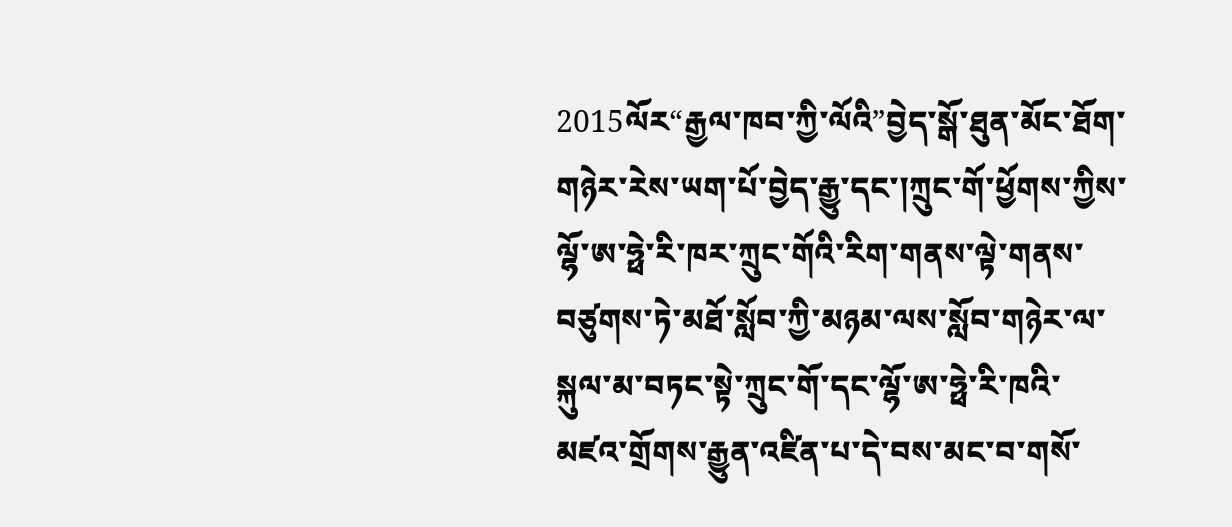2015ལོར“རྒྱལ་ཁབ་ཀྱི་ལོའི”བྱེད་སྒོ་ཐུན་མོང་ཐོག་གཉེར་རེས་ཡག་པོ་བྱེད་རྒྱུ་དང་།ཀྲུང་གོ་ཕྱོགས་ཀྱིས་ལྷོ་ཨ་ཧྥེ་རི་ཁར་ཀྲུང་གོའི་རིག་གནས་ལྟེ་གནས་བཙུགས་ཏེ་མཐོ་སློབ་ཀྱི་མཉམ་ལས་སློབ་གཉེར་ལ་སྐུལ་མ་བཏང་སྟེ་ཀྲུང་གོ་དང་ལྷོ་ཨ་ཧྥེ་རི་ཁའི་མཛའ་གྲོགས་རྒྱུན་འཛིན་པ་དེ་བས་མང་བ་གསོ་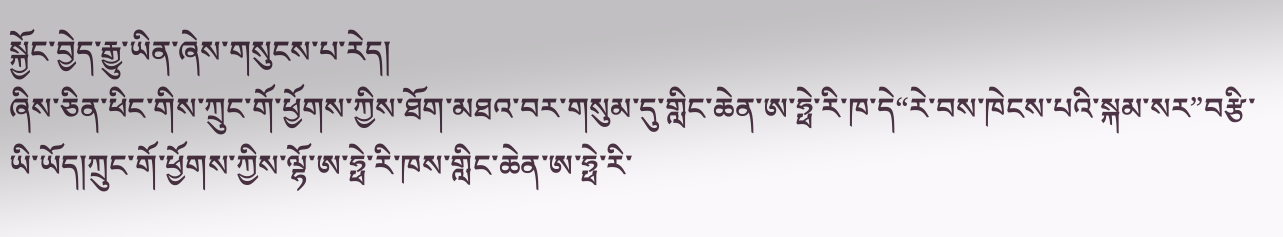སྐྱོང་བྱེད་རྒྱུ་ཡིན་ཞེས་གསུངས་པ་རེད།
ཞིས་ཅིན་ཕིང་གིས་ཀྲུང་གོ་ཕྱོགས་ཀྱིས་ཐོག་མཐའ་བར་གསུམ་དུ་གླིང་ཆེན་ཨ་ཧྥེ་རི་ཁ་དེ“རེ་བས་ཁེངས་པའི་སྐམ་སར”བརྩི་ཡི་ཡོད།ཀྲུང་གོ་ཕྱོགས་ཀྱིས་ལྷོ་ཨ་ཧྥེ་རི་ཁས་གླིང་ཆེན་ཨ་ཧྥེ་རི་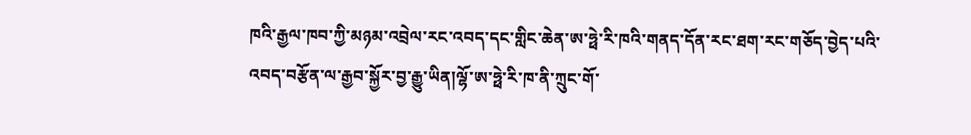ཁའི་རྒྱལ་ཁབ་ཀྱི་མཉམ་འབྲེལ་རང་འབད་དང་གླིང་ཆེན་ཨ་ཧྥེ་རི་ཁའི་གནད་དོན་རང་ཐག་རང་གཅོད་བྱེད་པའི་འབད་བརྩོན་ལ་རྒྱབ་སྐྱོར་བྱ་རྒྱུ་ཡིན།ལྷོ་ཨ་ཧྥེ་རི་ཁ་ནི་ཀྲུང་གོ་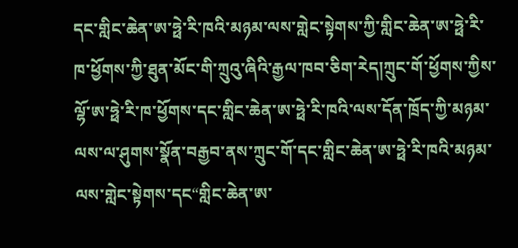དང་གླིང་ཆེན་ཨ་ཧྥེ་རི་ཁའི་མཉམ་ལས་གླེང་སྟེགས་ཀྱི་གླིང་ཆེན་ཨ་ཧྥེ་རི་ཁ་ཕྱོགས་ཀྱི་ཐུན་མོང་གི་ཀྲུའུ་ཞིའི་རྒྱལ་ཁབ་ཅིག་རེད།ཀྲུང་གོ་ཕྱོགས་ཀྱིས་ལྷོ་ཨ་ཧྥེ་རི་ཁ་ཕྱོགས་དང་གླིང་ཆེན་ཨ་ཧྥེ་རི་ཁའི་ལས་དོན་ཁྲོད་ཀྱི་མཉམ་ལས་ལ་ཤུགས་སྣོན་བརྒྱབ་ནས་ཀྲུང་གོ་དང་གླིང་ཆེན་ཨ་ཧྥེ་རི་ཁའི་མཉམ་ལས་གླེང་སྟེགས་དང“གླིང་ཆེན་ཨ་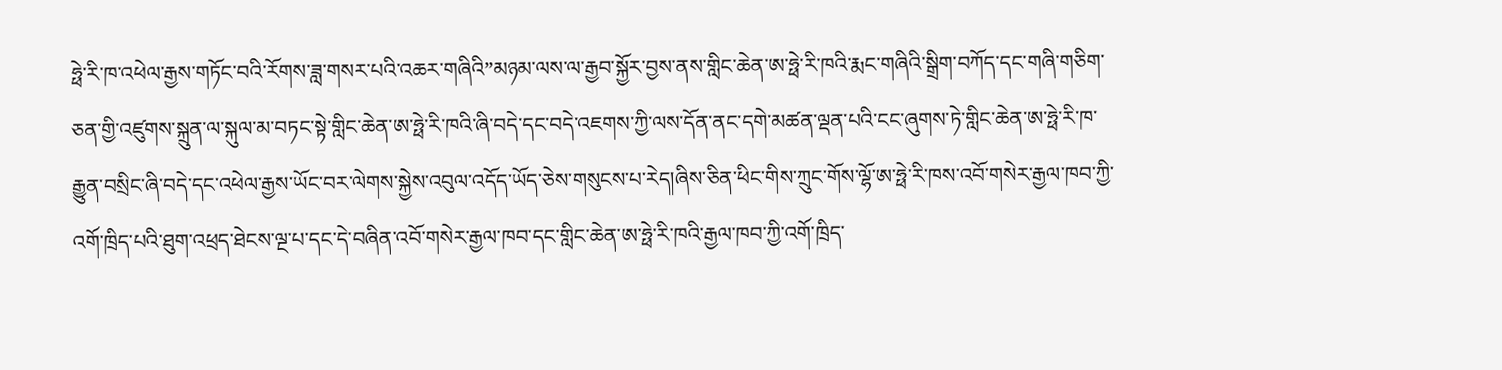ཧྥེ་རི་ཁ་འཕེལ་རྒྱས་གཏོང་བའི་རོགས་ཟླ་གསར་པའི་འཆར་གཞིའི”མཉམ་ལས་ལ་རྒྱབ་སྐྱོར་བྱས་ནས་གླིང་ཆེན་ཨ་ཧྥེ་རི་ཁའི་རྨང་གཞིའི་སྒྲིག་བཀོད་དང་གཞི་གཅིག་ཅན་གྱི་འཛུགས་སྐྲུན་ལ་སྐུལ་མ་བཏང་སྟེ་གླིང་ཆེན་ཨ་ཧྥེ་རི་ཁའི་ཞི་བདེ་དང་བདེ་འཇགས་ཀྱི་ལས་དོན་ནང་དགེ་མཚན་ལྡན་པའི་ངང་ཞུགས་ཏེ་གླིང་ཆེན་ཨ་ཧྥེ་རི་ཁ་རྒྱུན་བསྲིང་ཞི་བདེ་དང་འཕེལ་རྒྱས་ཡོང་བར་ལེགས་སྐྱེས་འབུལ་འདོད་ཡོད་ཅེས་གསུངས་པ་རེད།ཞིས་ཅིན་ཕིང་གིས་ཀྲུང་གོས་ལྷོ་ཨ་ཧྥེ་རི་ཁས་འབོ་གསེར་རྒྱལ་ཁབ་ཀྱི་འགོ་ཁྲིད་པའི་ཐུག་འཕྲད་ཐེངས་ལྔ་པ་དང་དེ་བཞིན་འབོ་གསེར་རྒྱལ་ཁབ་དང་གླིང་ཆེན་ཨ་ཧྥེ་རི་ཁའི་རྒྱལ་ཁབ་ཀྱི་འགོ་ཁྲིད་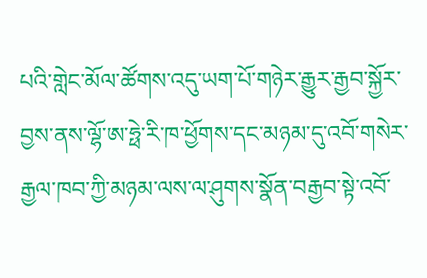པའི་གླེང་མོལ་ཚོགས་འདུ་ཡག་པོ་གཉེར་རྒྱུར་རྒྱབ་སྐྱོར་བྱས་ནས་ལྷོ་ཨ་ཧྥེ་རི་ཁ་ཕྱོགས་དང་མཉམ་དུ་འབོ་གསེར་རྒྱལ་ཁབ་ཀྱི་མཉམ་ལས་ལ་ཤུགས་སྣོན་བརྒྱབ་སྟེ་འབོ་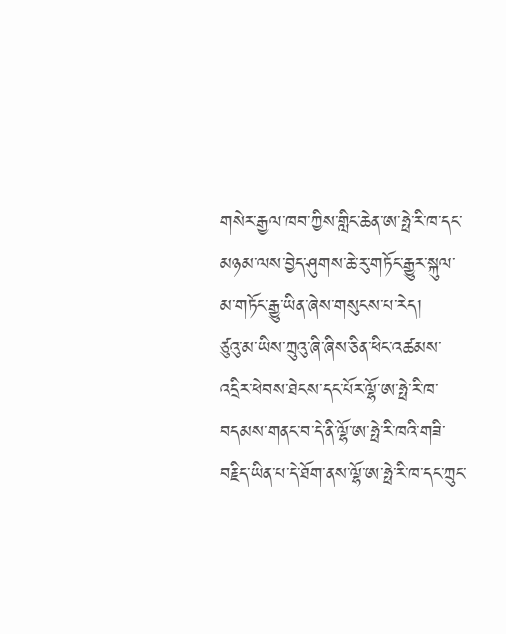གསེར་རྒྱལ་ཁབ་ཀྱིས་གླིང་ཆེན་ཨ་ཧྥེ་རི་ཁ་དང་མཉམ་ལས་བྱེད་ཤུགས་ཆེ་རུ་གཏོང་རྒྱུར་སྐུལ་མ་གཏོང་རྒྱུ་ཡིན་ཞེས་གསུངས་པ་རེད།
ཙུའུ་མ་ཡིས་ཀྲུའུ་ཞི་ཞིས་ཅིན་ཕིང་འཚམས་འདྲིར་ཕེབས་ཐེངས་དང་པོར་ལྷོ་ཨ་ཧྥེ་རི་ཁ་བདམས་གནང་བ་དེ་ནི་ལྷོ་ཨ་ཧྥེ་རི་ཁའི་གཟི་བརྗིད་ཡིན་པ་དེ་ཐོག་ནས་ལྷོ་ཨ་ཧྥེ་རི་ཁ་དང་ཀྲུང་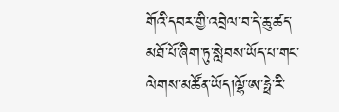གོའི་དབར་གྱི་འབྲེལ་བ་དེ་ཆུ་ཚད་མཐོ་པོ་ཞིག་ཏུ་སླེབས་ཡོད་པ་གང་ལེགས་མཚོན་ཡོད།ལྷོ་ཨ་ཧྥེ་རི་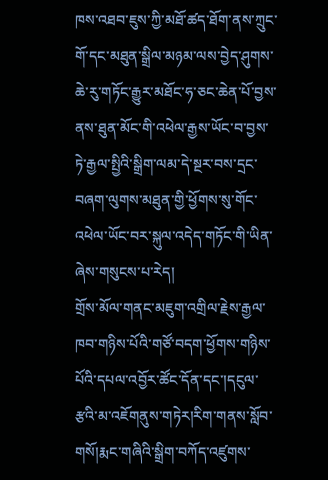ཁས་འཐབ་ཇུས་ཀྱི་མཐོ་ཚད་ཐོག་ནས་ཀྲུང་གོ་དང་མཐུན་སྒྲིལ་མཉམ་ལས་བྱེད་ཤུགས་ཆེ་རུ་གཏོང་རྒྱུར་མཐོང་ཧ་ཅང་ཆེན་པོ་བྱས་ནས་ཐུན་མོང་གི་འཕེལ་རྒྱས་ཡོང་བ་བྱས་ཏེ་རྒྱལ་སྤྱིའི་སྒྲིག་ལམ་དེ་སྔར་བས་དྲང་བཞག་ལུགས་མཐུན་གྱི་ཕྱོགས་སུ་གོང་འཕེལ་ཡོང་བར་སྐུལ་འདེད་གཏོང་གི་ཡིན་ཞེས་གསུངས་པ་རེད།
གྲོས་མོལ་གནང་མཇུག་འགྲིལ་རྗེས་རྒྱལ་ཁབ་གཉིས་པོའི་གཙོ་བདག་ཕྱོགས་གཉིས་པོའི་དཔལ་འབྱོར་ཚོང་དོན་དང་།དངུལ་རྩའི་མ་འཇོགནུས་གཏེར།རིག་གནས་སློབ་གསོ།རྨང་གཞིའི་སྒྲིག་བཀོད་འཛུགས་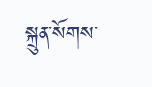སྐྲུན་སོགས་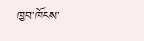ཁྱབ་ཁོངས་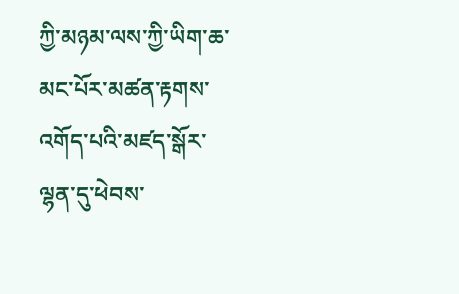ཀྱི་མཉམ་ལས་ཀྱི་ཡིག་ཆ་མང་པོར་མཚན་རྟགས་འགོད་པའི་མཛད་སྒོར་ལྷན་དུ་ཕེབས་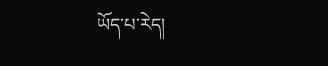ཡོད་པ་རེད།